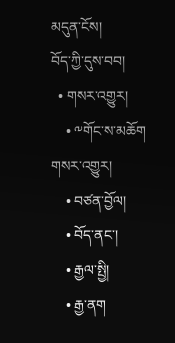མདུན་ངོས།
བོད་ཀྱི་དུས་བབ།
  • གསར་འགྱུར།
    • ༸གོང་ས་མཆོག གསར་འགྱུར།
    • བཙན་བྱོལ།
    • བོད་ནང་།
    • རྒྱལ་སྤྱི།
    • རྒྱ་ནག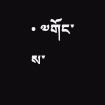• ༧གོང་ས་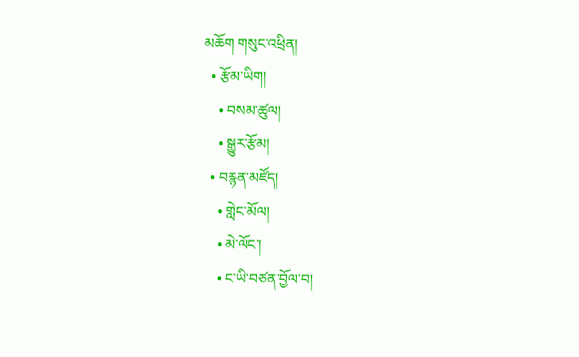མཆོག གསུང་འཕྲིན།
  • རྩོམ་ཡིག།
    • བསམ་ཚུལ།
    • སྒྱུར་རྩོམ།
  • བརྙན་མཛོད།
    • གླེང་མོལ།
    • མེ་ལོང་།
    • ང་ཡི་བཙན་བྱོལ་བ།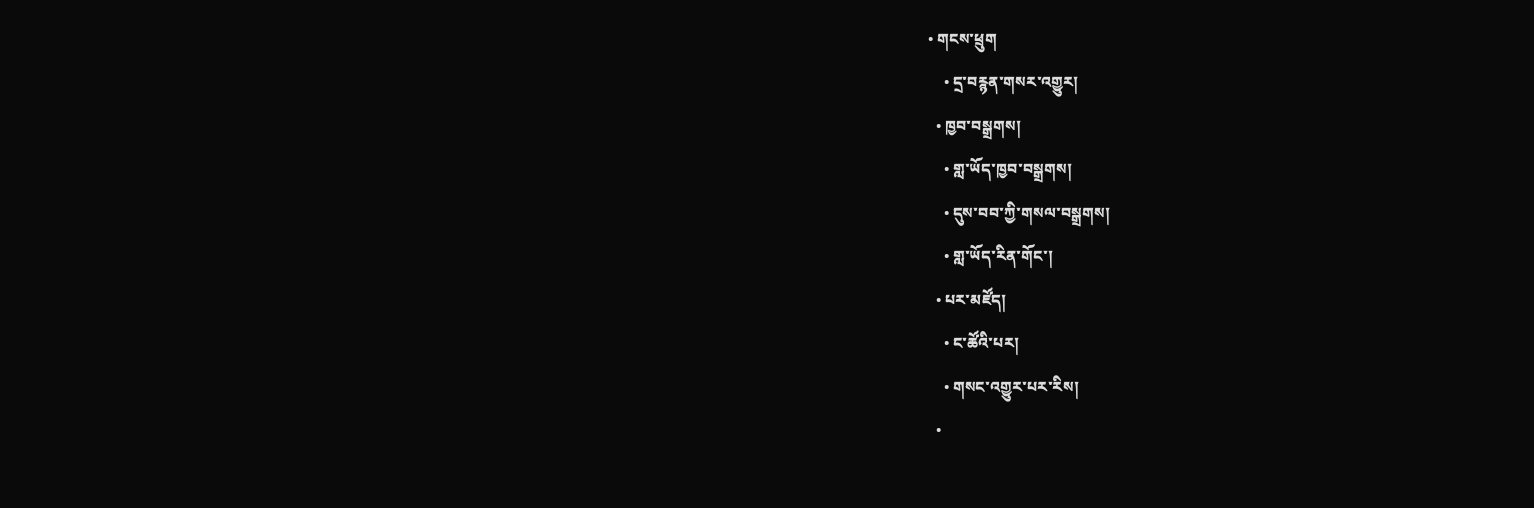• གངས་ཕྲུག
    • དྲ་བརྙན་གསར་འགྱུར།
  • ཁྱབ་བསྒྲགས།
    • གླ་ཡོད་ཁྱབ་བསྒྲགས།
    • དུས་བབ་ཀྱི་གསལ་བསྒྲགས།
    • གླ་ཡོད་རིན་གོང་།
  • པར་མཛོད།
    • ང་ཚོའི་པར།
    • གསང་འགྱུར་པར་རིས།
  •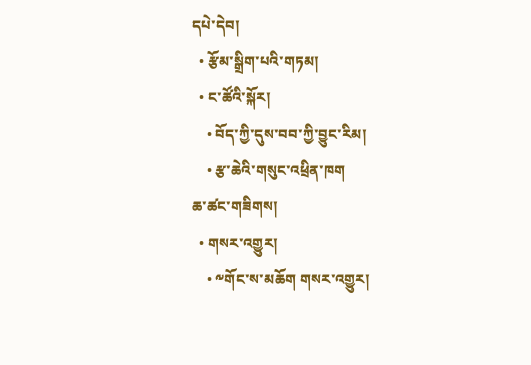དཔེ་དེབ།
  • རྩོམ་སྒྲིག་པའི་གཏམ།
  • ང་ཚོའི་སྐོར།
    • བོད་ཀྱི་དུས་བབ་ཀྱི་བྱུང་རིམ།
    • རྩ་ཆེའི་གསུང་འཕྲིན་ཁག
ཆ་ཚང་གཟིགས།
  • གསར་འགྱུར།
    • ༸གོང་ས་མཆོག གསར་འགྱུར།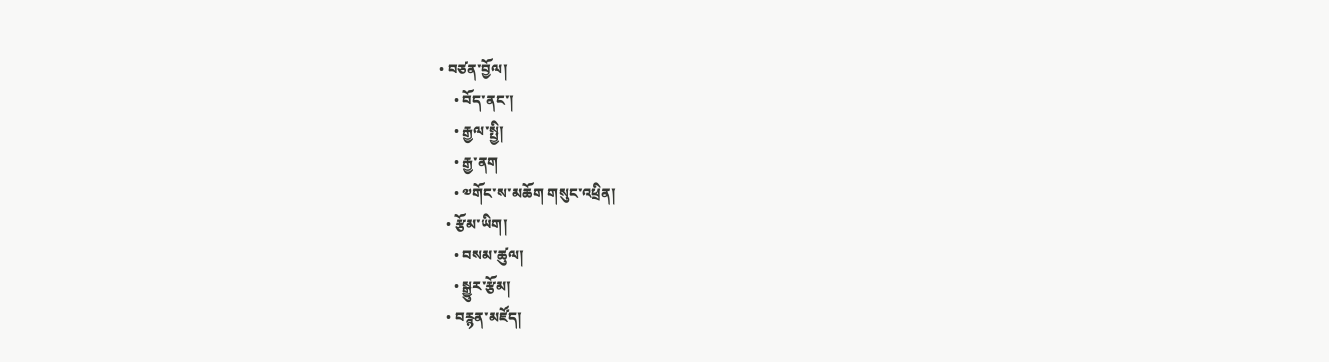• བཙན་བྱོལ།
    • བོད་ནང་།
    • རྒྱལ་སྤྱི།
    • རྒྱ་ནག
    • ༧གོང་ས་མཆོག གསུང་འཕྲིན།
  • རྩོམ་ཡིག།
    • བསམ་ཚུལ།
    • སྒྱུར་རྩོམ།
  • བརྙན་མཛོད།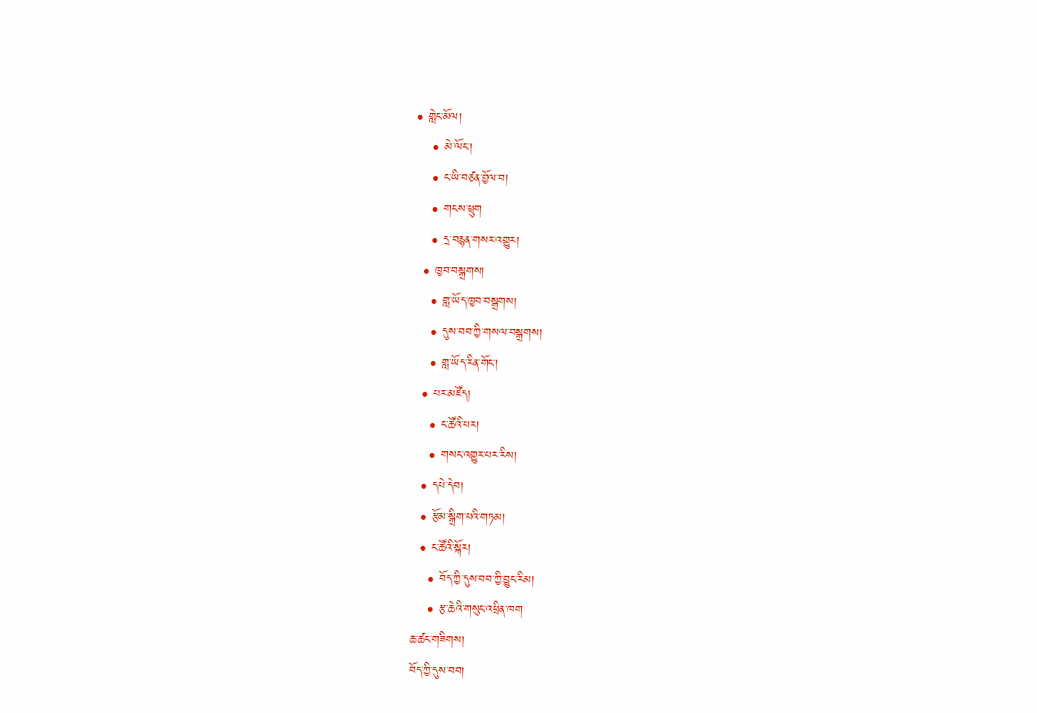• གླེང་མོལ།
    • མེ་ལོང་།
    • ང་ཡི་བཙན་བྱོལ་བ།
    • གངས་ཕྲུག
    • དྲ་བརྙན་གསར་འགྱུར།
  • ཁྱབ་བསྒྲགས།
    • གླ་ཡོད་ཁྱབ་བསྒྲགས།
    • དུས་བབ་ཀྱི་གསལ་བསྒྲགས།
    • གླ་ཡོད་རིན་གོང་།
  • པར་མཛོད།
    • ང་ཚོའི་པར།
    • གསང་འགྱུར་པར་རིས།
  • དཔེ་དེབ།
  • རྩོམ་སྒྲིག་པའི་གཏམ།
  • ང་ཚོའི་སྐོར།
    • བོད་ཀྱི་དུས་བབ་ཀྱི་བྱུང་རིམ།
    • རྩ་ཆེའི་གསུང་འཕྲིན་ཁག
ཆ་ཚང་གཟིགས།
བོད་ཀྱི་དུས་བབ།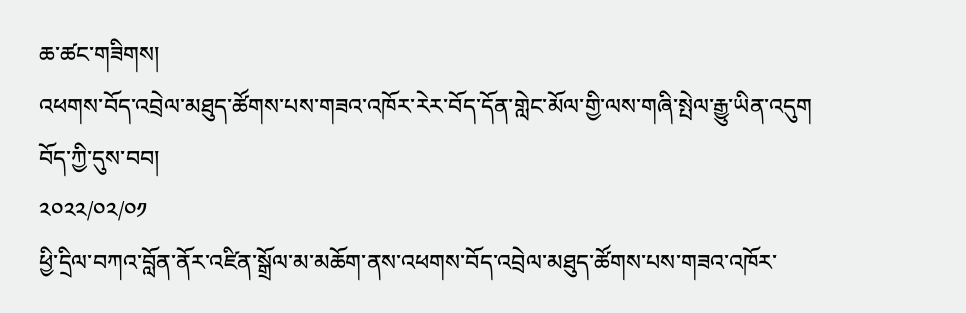ཆ་ཚང་གཟིགས།
འཕགས་བོད་འབྲེལ་མཐུད་ཚོགས་པས་གཟའ་འཁོར་རེར་བོད་དོན་གླེང་མོལ་གྱི་ལས་གཞི་སྤེལ་རྒྱུ་ཡིན་འདུག
བོད་ཀྱི་དུས་བབ།
༢༠༢༢/༠༢/༠༡
ཕྱི་དྲིལ་བཀའ་བློན་ནོར་འཛིན་སྒྲོལ་མ་མཆོག་ནས་འཕགས་བོད་འབྲེལ་མཐུད་ཚོགས་པས་གཟའ་འཁོར་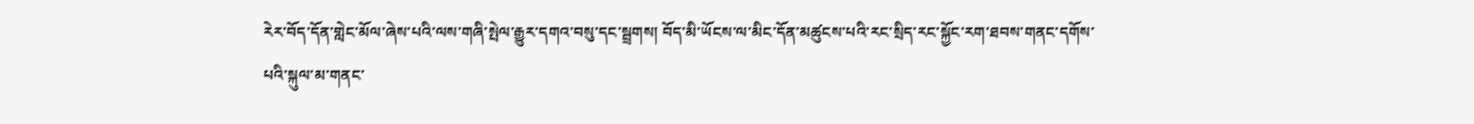རེར་བོད་དོན་གླེང་མོལ་ཞེས་པའི་ལས་གཞི་སྤེལ་རྒྱུར་དགའ་བསུ་དང་སྦྲགས། བོད་མི་ཡོངས་ལ་མིང་དོན་མཚུངས་པའི་རང་སྲིད་རང་སྐྱོང་རག་ཐབས་གནང་དགོས་པའི་སྐུལ་མ་གནང་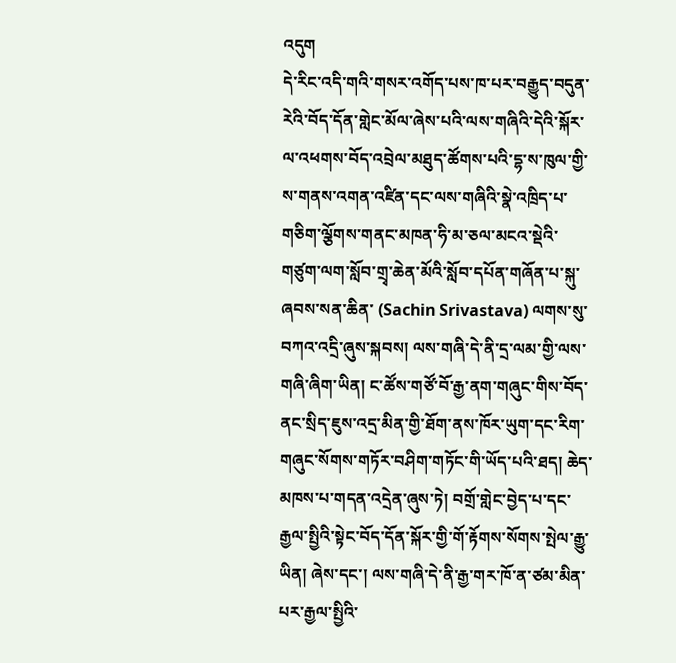འདུག
དེ་རིང་འདི་གའི་གསར་འགོད་པས་ཁ་པར་བརྒྱུད་བདུན་རེའི་བོད་དོན་གླེང་མོལ་ཞེས་པའི་ལས་གཞིའི་དེའི་སྐོར་ལ་འཕགས་བོད་འབྲེལ་མཐུད་ཚོགས་པའི་དྷ་ས་ཁུལ་གྱི་ས་གནས་འགན་འཛིན་དང་ལས་གཞིའི་སྣེ་འཁྲིད་པ་གཅིག་ལྕོགས་གནང་མཁན་ཧི་མ་ཅལ་མངའ་སྡེའི་གཙུག་ལག་སློབ་གྲྭ་ཆེན་མོའི་སློབ་དཔོན་གཞོན་པ་སྐུ་ཞབས་སན་ཆིན་ (Sachin Srivastava) ལགས་སུ་བཀའ་འདྲི་ཞུས་སྐབས། ལས་གཞི་དེ་ནི་དྲ་ལམ་གྱི་ལས་གཞི་ཞིག་ཡིན། ང་ཚོས་གཙོ་བོ་རྒྱ་ནག་གཞུང་གིས་བོད་ནང་སྲིད་ཇུས་འདྲ་མིན་གྱི་ཐོག་ནས་ཁོར་ཡུག་དང་རིག་གཞུང་སོགས་གཏོར་བཤིག་གཏོང་གི་ཡོད་པའི་ཐད། ཆེད་མཁས་པ་གདན་འདྲེན་ཞུས་ཏེ། བགྲོ་གླེང་བྱེད་པ་དང་རྒྱལ་སྤྱིའི་སྟེང་བོད་དོན་སྐོར་གྱི་གོ་རྟོགས་སོགས་སྤེལ་རྒྱུ་ཡིན། ཞེས་དང་། ལས་གཞི་དེ་ནི་རྒྱ་གར་ཁོ་ན་ཙམ་མིན་པར་རྒྱལ་སྤྱིའི་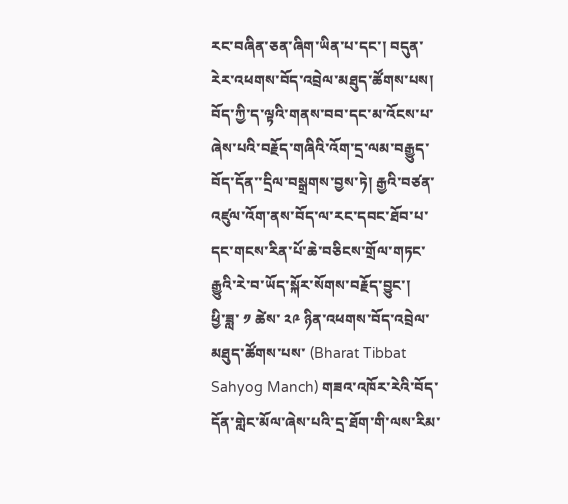རང་བཞིན་ཅན་ཞིག་ཡིན་པ་དང་། བདུན་རེར་འཕགས་བོད་འབྲེལ་མཐུད་ཚོགས་པས། བོད་ཀྱི་ད་ལྟའི་གནས་བབ་དང་མ་འོངས་པ་ཞེས་པའི་བརྗོད་གཞིའི་འོག་དྲ་ལམ་བརྒྱུད་བོད་དོན་་དྲིལ་བསྒྲགས་བྱས་ཏེ། རྒྱའི་བཙན་འཛུལ་འོག་ནས་བོད་ལ་རང་དབང་ཐོབ་པ་དང་གངས་རིན་པོ་ཆེ་བཅིངས་གྲོལ་གཏང་རྒྱུའི་རེ་བ་ཡོད་སྐོར་སོགས་བརྗོད་བྱུང་།
ཕྱི་ཟླ་ ༡ ཚེས་ ༢༩ ཉིན་འཕགས་བོད་འབྲེལ་མཐུད་ཚོགས་པས་ (Bharat Tibbat Sahyog Manch) གཟའ་འཁོར་རེའི་བོད་དོན་གླེང་མོལ་ཞེས་པའི་དྲ་ཐོག་གི་ལས་རིམ་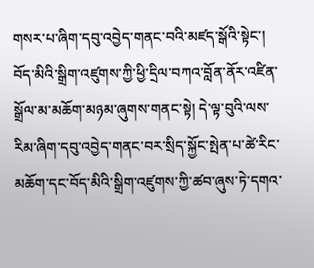གསར་པ་ཞིག་དབུ་འབྱེད་གནང་བའི་མཛད་སྒོའི་སྟེང་། བོད་མིའི་སྒྲིག་འཛུགས་ཀྱི་ཕྱི་དྲིལ་བཀའ་བློན་ནོར་འཛིན་སྒྲོལ་མ་མཆོག་མཉམ་ཞུགས་གནང་སྟེ། དེ་ལྟ་བུའི་ལས་རིམ་ཞིག་དབུ་འབྱེད་གནང་བར་སྲིད་སྐྱོང་སྤེན་པ་ཚེ་རིང་མཆོག་དང་བོད་མིའི་སྒྲིག་འཛུགས་ཀྱི་ཚབ་ཞུས་ཏེ་དགའ་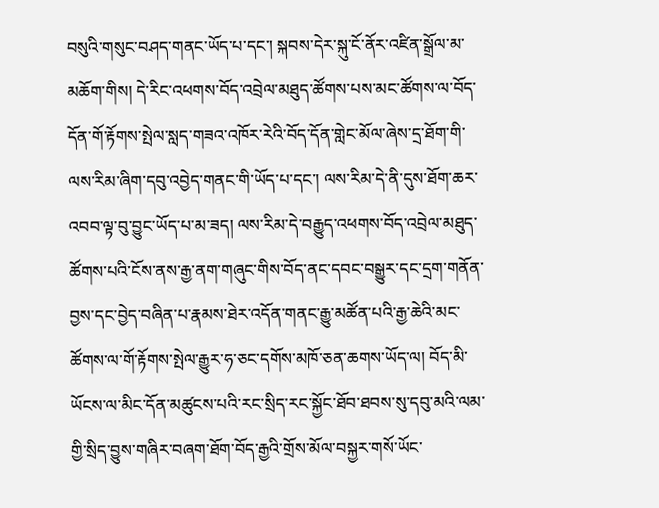བསུའི་གསུང་བཤད་གནང་ཡོད་པ་དང་། སྐབས་དེར་སྐུ་ངོ་ནོར་འཛིན་སྒྲོལ་མ་མཆོག་གིས། དེ་རིང་འཕགས་བོད་འབྲེལ་མཐུད་ཚོགས་པས་མང་ཚོགས་ལ་བོད་དོན་གོ་རྟོགས་སྤེལ་སླད་གཟའ་འཁོར་རེའི་བོད་དོན་གླེང་མོལ་ཞེས་དྲ་ཐོག་གི་ལས་རིམ་ཞིག་དབུ་འབྱེད་གནང་གི་ཡོད་པ་དང་། ལས་རིམ་དེ་ནི་དུས་ཐོག་ཆར་འབབ་ལྟ་བུ་བྱུང་ཡོད་པ་མ་ཟད། ལས་རིམ་དེ་བརྒྱུད་འཕགས་བོད་འབྲེལ་མཐུད་ཚོགས་པའི་ངོས་ནས་རྒྱ་ནག་གཞུང་གིས་བོད་ནང་དབང་བསྒྱུར་དང་དྲག་གནོན་བྱས་དང་བྱེད་བཞིན་པ་རྣམས་ཐེར་འདོན་གནང་རྒྱུ་མཚོན་པའི་རྒྱ་ཆེའི་མང་ཚོགས་ལ་གོ་རྟོགས་སྤེལ་རྒྱུར་ཧ་ཅང་དགོས་མཁོ་ཅན་ཆགས་ཡོད་ལ། བོད་མི་ཡོངས་ལ་མིང་དོན་མཚུངས་པའི་རང་སྲིད་རང་སྐྱོང་ཐོབ་ཐབས་སུ་དབུ་མའི་ལམ་གྱི་སྲིད་བྱུས་གཞིར་བཞག་ཐོག་བོད་རྒྱའི་གྲོས་མོལ་བསྐྱར་གསོ་ཡོང་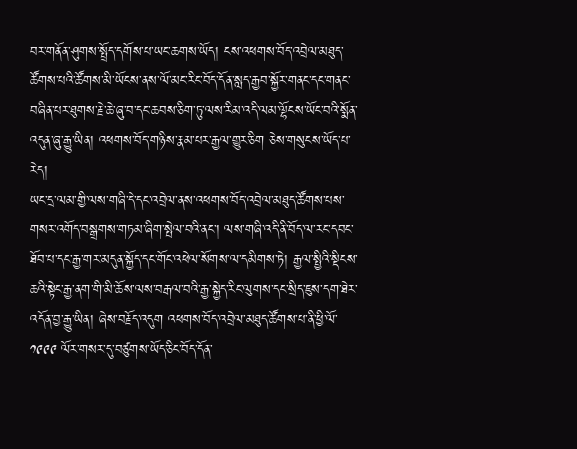བར་གནོན་ཤུགས་སྤྲོད་དགོས་པ་ཡང་ཆགས་ཡོད། ངས་འཕགས་བོད་འབྲེལ་མཐུད་ཚོགས་པའི་ཚོགས་མི་ཡོངས་ནས་ལོ་མང་རིང་བོད་དོན་སླད་རྒྱབ་སྐྱོར་གནང་དང་གནང་བཞིན་པར་ཐུགས་རྗེ་ཆེ་ཞུ་བ་དང་ཆབས་ཅིག་ཏུ་ལས་རིམ་འདི་ལམ་ལྷོངས་ཡོང་བའི་སྨོན་འདུན་ཞུ་རྒྱུ་ཡིན། འཕགས་བོད་གཉིས་རྣམ་པར་རྒྱལ་གྱུར་ཅིག ཅེས་གསུངས་ཡོད་པ་རེད།
ཡང་དྲ་ལམ་གྱི་ལས་གཞི་དེ་དང་འབྲེལ་ནས་འཕགས་བོད་འབྲེལ་མཐུད་ཚོགས་པས་གསར་འགོད་བསྒྲགས་གཏམ་ཞིག་སྤེལ་བའི་ནང་། ལས་གཞི་འདི་ནི་བོད་ལ་རང་དབང་ཐོབ་པ་དང་རྒྱ་གར་མདུན་སྐྱོད་དང་གོང་འཕེལ་སོགས་ལ་དམིགས་ཏེ། རྒྱལ་སྤྱིའི་སྡིངས་ཆའི་སྟེང་རྒྱ་ནག་གི་མི་ཆོས་ལས་བརྒལ་བའི་རྒྱ་སྐྱེད་རིང་ལུགས་དང་སྲིད་ཇུས་དག་ཐེར་འདོན་བྱ་རྒྱུ་ཡིན། ཞེས་བརྗོད་འདུག འཕགས་བོད་འབྲེལ་མཐུད་ཚོགས་པ་ནི་ཕྱི་ལོ་ ༡༩༩༩ ལོར་གསར་དུ་བཙུགས་ཡོད་ཅིང་བོད་དོན་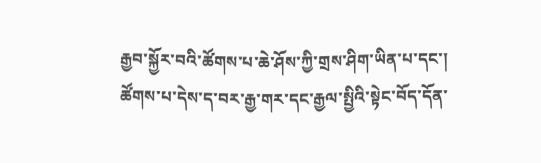རྒྱབ་སྐྱོར་བའི་ཚོགས་པ་ཆེ་ཤོས་ཀྱི་གྲས་ཤིག་ཡིན་པ་དང་། ཚོགས་པ་དེས་ད་བར་རྒྱ་གར་དང་རྒྱལ་སྤྱིའི་སྟེང་བོད་དོན་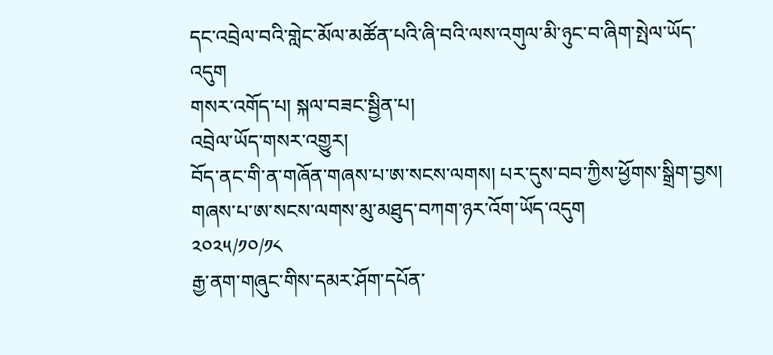དང་འབྲེལ་བའི་གླེང་མོལ་མཚོན་པའི་ཞི་བའི་ལས་འགུལ་མི་ཉུང་བ་ཞིག་སྤེལ་ཡོད་འདུག
གསར་འགོད་པ། སྐལ་བཟང་སྦྱིན་པ།
འབྲེལ་ཡོད་གསར་འགྱུར།
བོད་ནང་གི་ན་གཞོན་གཞས་པ་ཨ་སངས་ལགས། པར་དུས་བབ་ཀྱིས་ཕྱོགས་སྒྲིག་བྱས།
གཞས་པ་ཨ་སངས་ལགས་མུ་མཐུད་བཀག་ཉར་འོག་ཡོད་འདུག
༢༠༢༥/༡༠/༡༨
རྒྱ་ནག་གཞུང་གིས་དམར་ཤོག་དཔོན་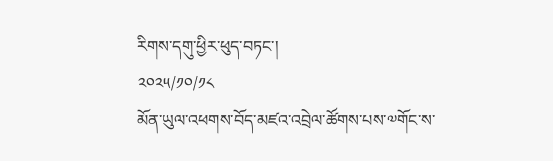རིགས་དགུ་ཕྱིར་ཕུད་བཏང་།
༢༠༢༥/༡༠/༡༨
མོན་ཡུལ་འཕགས་བོད་མཛའ་འབྲེལ་ཚོགས་པས་༧གོང་ས་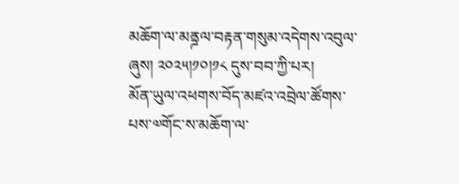མཆོག་ལ་མནྜལ་བརྟན་གསུམ་འདེགས་འབུལ་ཞུས། ༢༠༢༥།༡༠།༡༨ དུས་བབ་ཀྱི་པར།
མོན་ཡུལ་འཕགས་བོད་མཛའ་འབྲེལ་ཚོགས་པས་༧གོང་ས་མཆོག་ལ་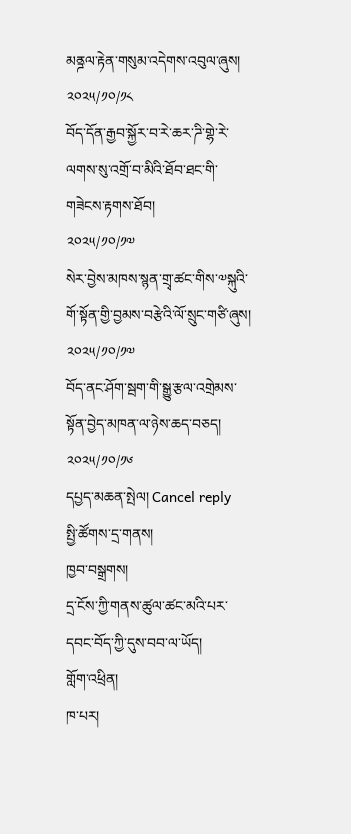མནྜལ་རྟེན་གསུམ་འདེགས་འབུལ་ཞུས།
༢༠༢༥/༡༠/༡༨
བོད་དོན་རྒྱབ་སྐྱོར་བ་རེ་ཆར་ཌི་གྷེ་རེ་ལགས་སུ་འགྲོ་བ་མིའི་ཐོབ་ཐང་གི་གཟེངས་རྟགས་ཐོབ།
༢༠༢༥/༡༠/༡༧
སེར་བྱེས་མཁས་སྙན་གྲྭ་ཚང་གིས་༧སྐུའི་གོ་སྟོན་གྱི་བྱམས་བརྩེའི་ལོ་སྲུང་གཙི་ཞུས།
༢༠༢༥/༡༠/༡༧
བོད་ནང་ཤོག་སྦག་གི་སྒྱུ་རྩལ་འགྲེམས་སྟོན་བྱེད་མཁན་ལ་ཉེས་ཆད་བཅད།
༢༠༢༥/༡༠/༡༦
དཔྱད་མཆན་སྤེལ། Cancel reply
སྤྱི་ཚོགས་དྲ་གནས།
ཁྱབ་བསྒྲགས།
དྲ་ངོས་ཀྱི་གནས་ཚུལ་ཚང་མའི་པར་དབང་བོད་ཀྱི་དུས་བབ་ལ་ཡོད།
གློག་འཕྲིན།
ཁ་པར།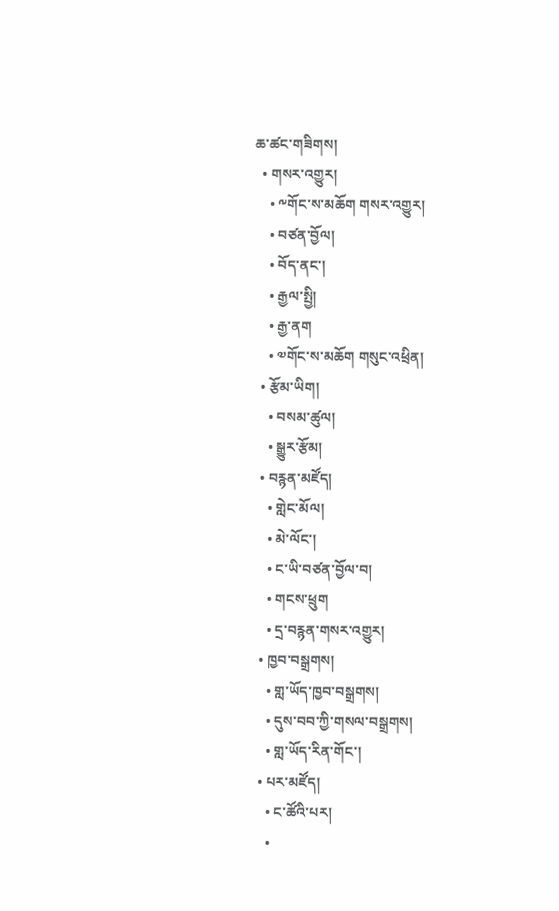ཆ་ཚང་གཟིགས།
  • གསར་འགྱུར།
    • ༸གོང་ས་མཆོག གསར་འགྱུར།
    • བཙན་བྱོལ།
    • བོད་ནང་།
    • རྒྱལ་སྤྱི།
    • རྒྱ་ནག
    • ༧གོང་ས་མཆོག གསུང་འཕྲིན།
  • རྩོམ་ཡིག།
    • བསམ་ཚུལ།
    • སྒྱུར་རྩོམ།
  • བརྙན་མཛོད།
    • གླེང་མོལ།
    • མེ་ལོང་།
    • ང་ཡི་བཙན་བྱོལ་བ།
    • གངས་ཕྲུག
    • དྲ་བརྙན་གསར་འགྱུར།
  • ཁྱབ་བསྒྲགས།
    • གླ་ཡོད་ཁྱབ་བསྒྲགས།
    • དུས་བབ་ཀྱི་གསལ་བསྒྲགས།
    • གླ་ཡོད་རིན་གོང་།
  • པར་མཛོད།
    • ང་ཚོའི་པར།
    •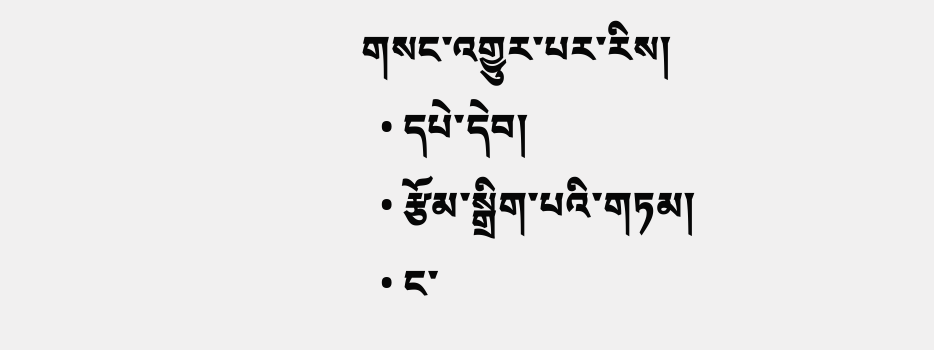གསང་འགྱུར་པར་རིས།
  • དཔེ་དེབ།
  • རྩོམ་སྒྲིག་པའི་གཏམ།
  • ང་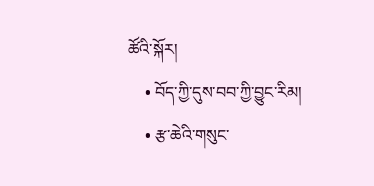ཚོའི་སྐོར།
    • བོད་ཀྱི་དུས་བབ་ཀྱི་བྱུང་རིམ།
    • རྩ་ཆེའི་གསུང་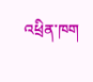འཕྲིན་ཁག